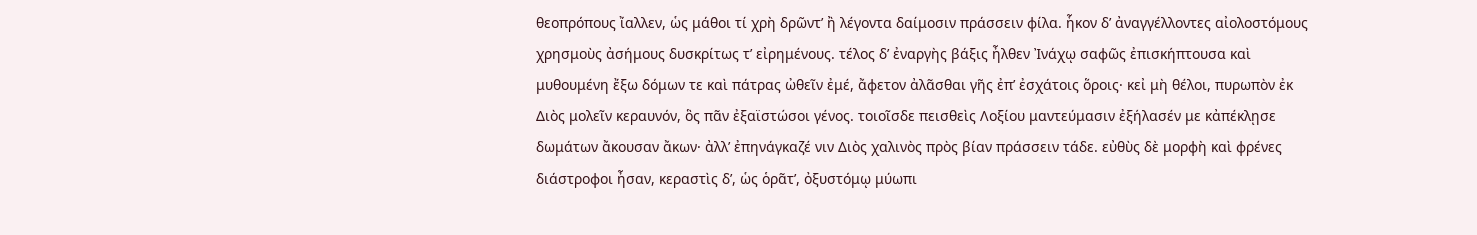θεοπρόπους ἴαλλεν, ὡς μάθοι τί χρὴ δρῶντʼ ἢ λέγοντα δαίμοσιν πράσσειν φίλα. ἧκον δʼ ἀναγγέλλοντες αἰολοστόμους χρησμοὺς ἀσήμους δυσκρίτως τʼ εἰρημένους. τέλος δʼ ἐναργὴς βάξις ἦλθεν Ἰνάχῳ σαφῶς ἐπισκήπτουσα καὶ μυθουμένη ἔξω δόμων τε καὶ πάτρας ὠθεῖν ἐμέ, ἄφετον ἀλᾶσθαι γῆς ἐπʼ ἐσχάτοις ὅροις· κεἰ μὴ θέλοι, πυρωπὸν ἐκ Διὸς μολεῖν κεραυνόν, ὃς πᾶν ἐξαϊστώσοι γένος. τοιοῖσδε πεισθεὶς Λοξίου μαντεύμασιν ἐξήλασέν με κἀπέκλῃσε δωμάτων ἄκουσαν ἄκων· ἀλλʼ ἐπηνάγκαζέ νιν Διὸς χαλινὸς πρὸς βίαν πράσσειν τάδε. εὐθὺς δὲ μορφὴ καὶ φρένες διάστροφοι ἦσαν, κεραστὶς δʼ, ὡς ὁρᾶτʼ, ὀξυστόμῳ μύωπι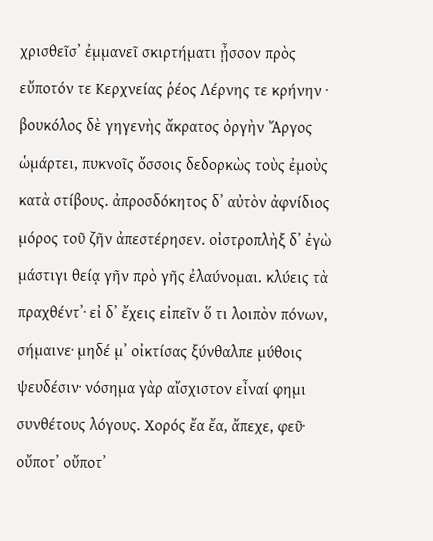χρισθεῖσʼ ἐμμανεῖ σκιρτήματι ᾖσσον πρὸς εὔποτόν τε Κερχνείας ῥέος Λέρνης τε κρήνην · βουκόλος δὲ γηγενὴς ἄκρατος ὀργὴν Ἄργος ὡμάρτει, πυκνοῖς ὄσσοις δεδορκὼς τοὺς ἐμοὺς κατὰ στίβους. ἀπροσδόκητος δʼ αὐτὸν ἀφνίδιος μόρος τοῦ ζῆν ἀπεστέρησεν. οἰστροπλὴξ δʼ ἐγὼ μάστιγι θείᾳ γῆν πρὸ γῆς ἐλαύνομαι. κλύεις τὰ πραχθέντʼ· εἰ δʼ ἔχεις εἰπεῖν ὅ τι λοιπὸν πόνων, σήμαινε· μηδέ μʼ οἰκτίσας ξύνθαλπε μύθοις ψευδέσιν· νόσημα γὰρ αἴσχιστον εἶναί φημι συνθέτους λόγους. Χορός ἔα ἔα, ἄπεχε, φεῦ· οὔποτʼ οὔποτʼ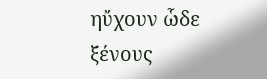ηὔχουν ὧδε ξένους